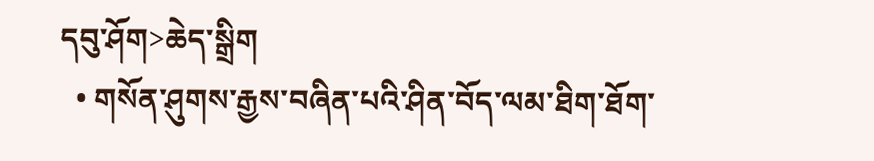དབུ་ཤོག>ཆེད་སྒྲིག
  • གསོན་ཤུགས་རྒྱས་བཞིན་པའི་ཤིན་བོད་ལམ་ཐིག་ཐོག་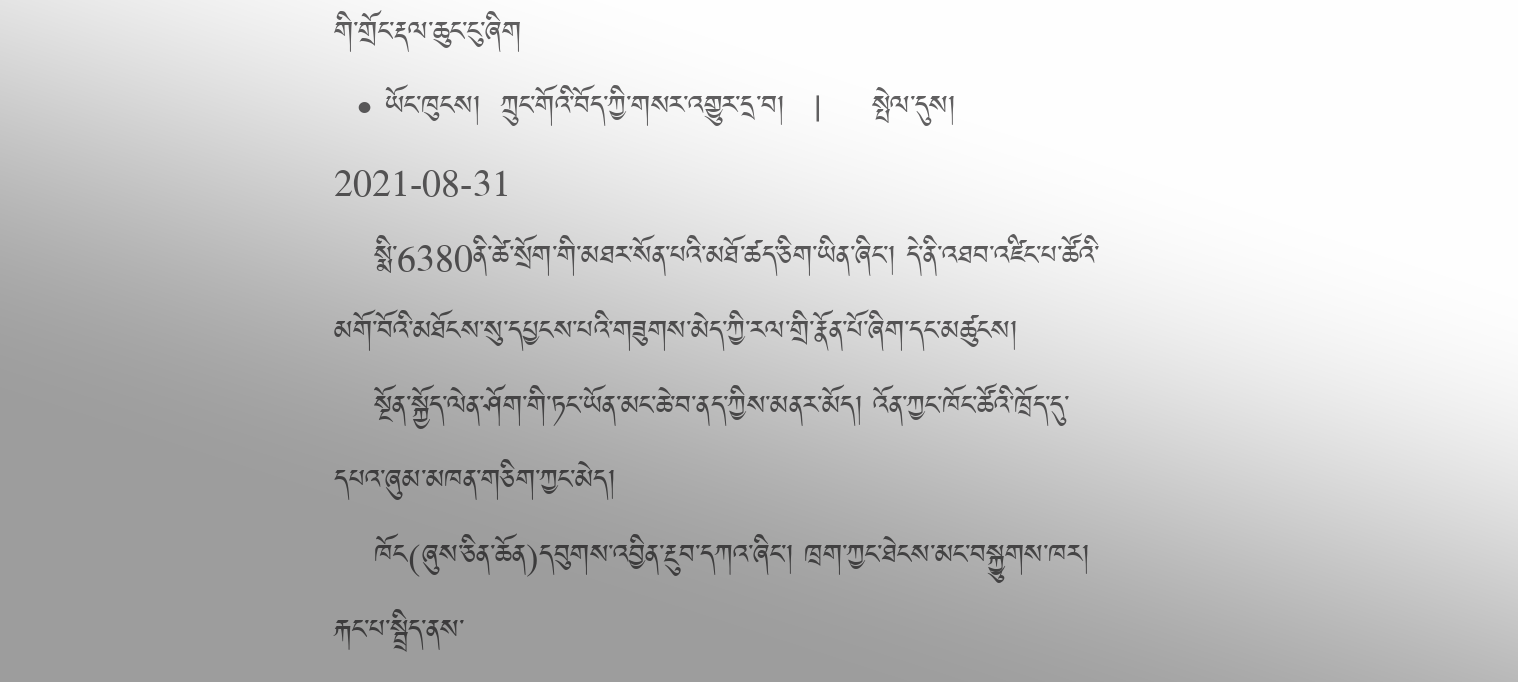གི་གྲོང་རྡལ་ཆུང་ངུ་ཞིག
  • ཡོང་ཁུངས།  ཀྲུང་གོའི་བོད་ཀྱི་གསར་འགྱུར་དྲ་བ།   |     སྤེལ་དུས།  2021-08-31
    སྨི་6380ནི་ཚེ་སྲོག་གི་མཐར་སོན་པའི་མཐོ་ཚད་ཅིག་ཡིན་ཞིང་། དེ་ནི་འཐབ་འཛིང་པ་ཚོའི་མགོ་བོའི་མཐོངས་སུ་དཔྱངས་པའི་གཟུགས་མེད་ཀྱི་རལ་གྲི་རྣོན་པོ་ཞིག་དང་མཚུངས།
    སྔོན་སྐྱོད་ལེན་ཤོག་གི་ཏང་ཡོན་མང་ཆེ་བ་ནད་ཀྱིས་མནར་མོད། འོན་ཀྱང་ཁོང་ཚོའི་ཁྲོད་དུ་དཔའ་ཞུམ་མཁན་གཅིག་ཀྱང་མེད།
    ཁོང(ཞུས་ཅིན་ཆོན)དབུགས་འབྱིན་རྔུབ་དཀའ་ཞིང་། ཁྲག་ཀྱང་ཐེངས་མང་བསྐྱུགས་ཁར། རྐང་པ་སྦྲིད་ནས་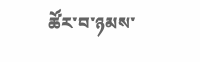ཚོར་བ་ཉམས་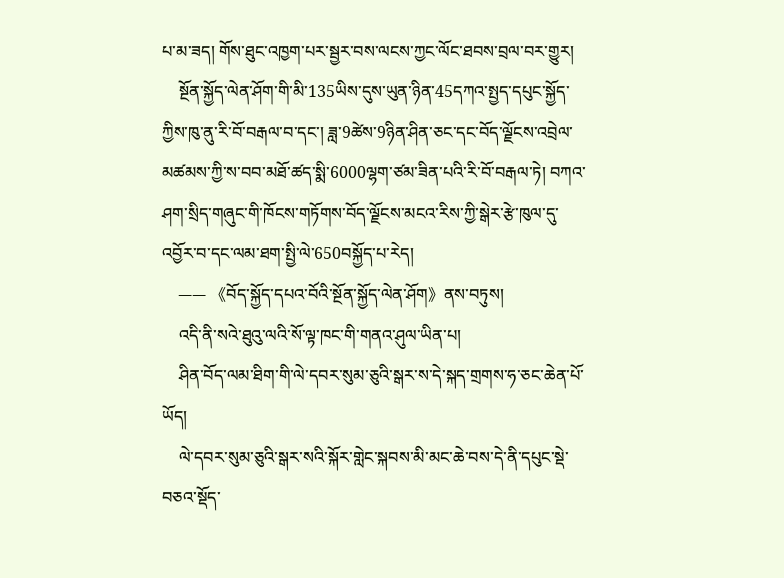པ་མ་ཟད། གོས་ཐུང་འཁྱག་པར་སྦྱར་བས་ལངས་ཀྱང་ལོང་ཐབས་བྲལ་བར་གྱུར།
    སྔོན་སྐྱོད་ལེན་ཤོག་གི་མི་135ཡིས་དུས་ཡུན་ཉིན་45དཀའ་སྤྱད་དཔུང་སྐྱོད་ཀྱིས་ཁུ་ནུ་རི་བོ་བརྒལ་བ་དང་། ཟླ་9ཚེས་9ཉིན་ཤིན་ཅང་དང་བོད་ལྗོངས་འབྲེལ་མཚམས་ཀྱི་ས་བབ་མཐོ་ཚད་སྨི་6000ལྷག་ཙམ་ཟིན་པའི་རི་བོ་བརྒལ་ཏེ། བཀའ་ཤག་སྲིད་གཞུང་གི་ཁོངས་གཏོགས་བོད་ལྗོངས་མངའ་རིས་ཀྱི་སྒེར་རྩེ་ཁུལ་དུ་འབྱོར་བ་དང་ལམ་ཐག་སྤྱི་ལེ་650བསྐྱོད་པ་རེད།
    —— 《བོད་སྐྱོད་དཔའ་བོའི་སྔོན་སྐྱོད་ལེན་ཤོག》ནས་བཏུས།
    འདི་ནི་སའེ་ཐུའུ་ལའི་སོ་ལྟ་ཁང་གི་གནའ་ཤུལ་ཡིན་པ།
    ཤིན་བོད་ལམ་ཐིག་གི་ལེ་དབར་སུམ་ཅུའི་སྒར་ས་དེ་སྐད་གྲགས་ཧ་ཅང་ཆེན་པོ་ཡོད།
    ལེ་དབར་སུམ་ཅུའི་སྒར་སའི་སྐོར་གླེང་སྐབས་མི་མང་ཆེ་བས་དེ་ནི་དཔུང་སྡེ་བཅའ་སྡོད་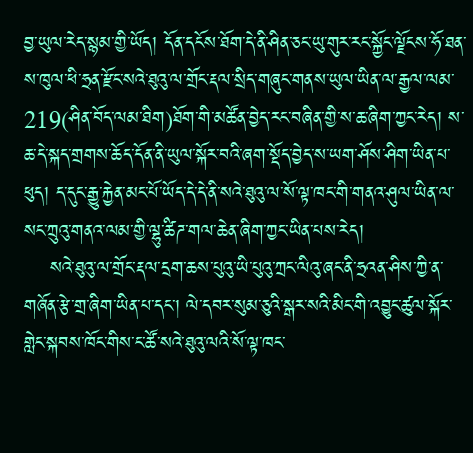བྱ་ཡུལ་རེད་སྙམ་གྱི་ཡོད། དོན་དངོས་ཐོག་དེ་ནི་ཤིན་ཅང་ཡུ་གུར་རང་སྐྱོང་ལྗོངས་ཧོ་ཐན་ས་ཁུལ་ཕི་ཧྲན་རྫོང་སའེ་ཐུའུ་ལ་གྲོང་རྡལ་སྲིད་གཞུང་གནས་ཡུལ་ཡིན་ལ་རྒྱལ་ལམ་219(ཤིན་བོད་ལམ་ཐིག)ཐོག་གི་མཚོན་བྱེད་རང་བཞིན་གྱི་ས་ཆ་ཞིག་ཀྱང་རེད། ས་ཆ་དེ་སྐད་གྲགས་ཆོད་དོན་ནི་ཡུལ་སྐོར་བའི་ཞག་སྡོད་བྱེད་ས་ཡག་ཤོས་ཤིག་ཡིན་པ་ཕུད། ད་དུང་རྒྱུ་རྐྱེན་མང་པོ་ཡོད་དེ་དེ་ནི་སའེ་ཐུའུ་ལ་སོ་ལྟ་ཁང་གི་གནའ་ཤུལ་ཡིན་ལ་སང་ཀྲུའུ་གནའ་ལམ་གྱི་ལྷུ་ཚིཌ་གལ་ཆེན་ཞིག་ཀྱང་ཡིན་པས་རེད།
    སའེ་ཐུའུ་ལ་གྲོང་རྡལ་དྲག་ཆས་པུའུ་ཡི་པུའུ་ཀྲང་ལིའུ་ཞང་ནི་ཧྲའན་ཤིས་ཀྱི་ན་གཞོན་རྩེ་གྲ་ཞིག་ཡིན་པ་དང་། ལེ་དབར་སུམ་ཅུའི་སྒར་སའི་མིང་གི་འབྱུང་ཚུལ་སྐོར་གླེང་སྐབས་ཁོང་གིས་ང་ཚོ་སའེ་ཐུའུ་ལའི་སོ་ལྟ་ཁང་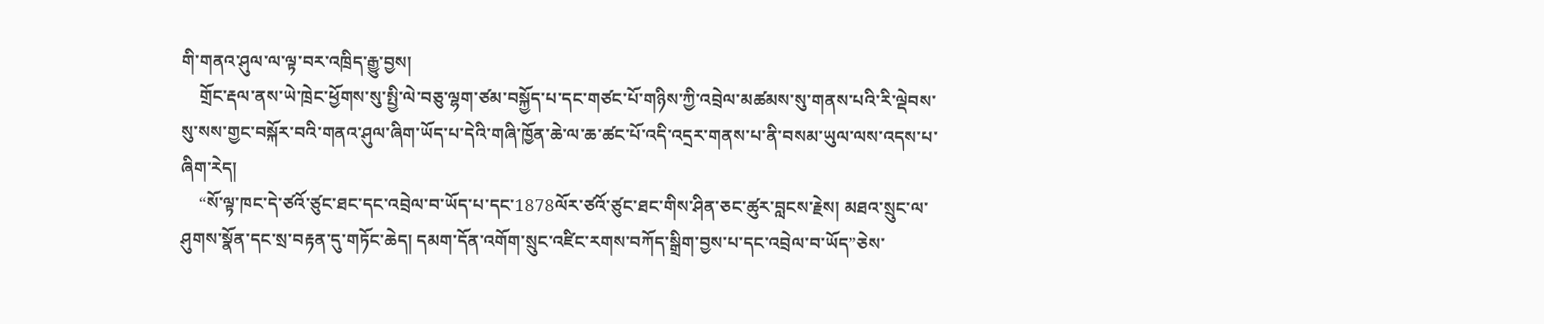གི་གནའ་ཤུལ་ལ་ལྟ་བར་འཁྲིད་རྒྱུ་བྱས།
    གྲོང་རྡལ་ནས་ཡེ་ཁྲེང་ཕྱོགས་སུ་སྤྱི་ལེ་བཅུ་ལྷག་ཙམ་བསྐྱོད་པ་དང་གཙང་པོ་གཉིས་ཀྱི་འབྲེལ་མཚམས་སུ་གནས་པའི་རི་ལྡེབས་སུ་སས་གྱང་བསྐོར་བའི་གནའ་ཤུལ་ཞིག་ཡོད་པ་དེའི་གཞི་ཁྱོན་ཆེ་ལ་ཆ་ཚང་པོ་འདི་འདྲར་གནས་པ་ནི་བསམ་ཡུལ་ལས་འདས་པ་ཞིག་རེད།
    “སོ་ལྟ་ཁང་དེ་ཙའོ་ཙུང་ཐང་དང་འབྲེལ་བ་ཡོད་པ་དང་1878ལོར་ཙའོ་ཙུང་ཐང་གིས་ཤིན་ཅང་ཚུར་བླངས་རྗེས། མཐའ་སྲུང་ལ་ཤུགས་སྣོན་དང་སྲ་བརྟན་དུ་གཏོང་ཆེད། དམག་དོན་འགོག་སྲུང་འཛིང་རགས་བཀོད་སྒྲིག་བྱས་པ་དང་འབྲེལ་བ་ཡོད”ཅེས་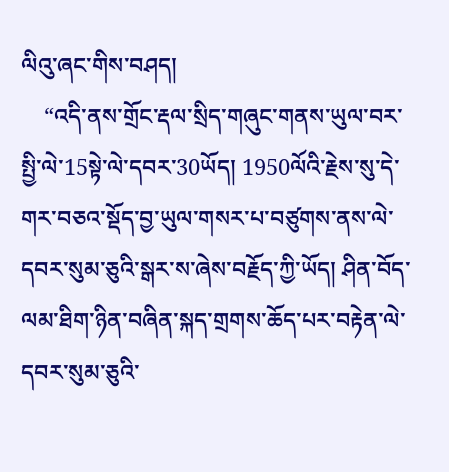ལིའུ་ཞང་གིས་བཤད།
    “འདི་ནས་གྲོང་རྡལ་སྲིད་གཞུང་གནས་ཡུལ་བར་སྤྱི་ལེ་15སྟེ་ལེ་དབར་30ཡོད། 1950ལོའི་རྗེས་སུ་དེ་གར་བཅའ་སྡོད་བྱ་ཡུལ་གསར་པ་བཙུགས་ནས་ལེ་དབར་སུམ་ཅུའི་སྒར་ས་ཞེས་བརྗོད་ཀྱི་ཡོད། ཤིན་བོད་ལམ་ཐིག་ཉིན་བཞིན་སྐད་གྲགས་ཆོད་པར་བརྟེན་ལེ་དབར་སུམ་ཅུའི་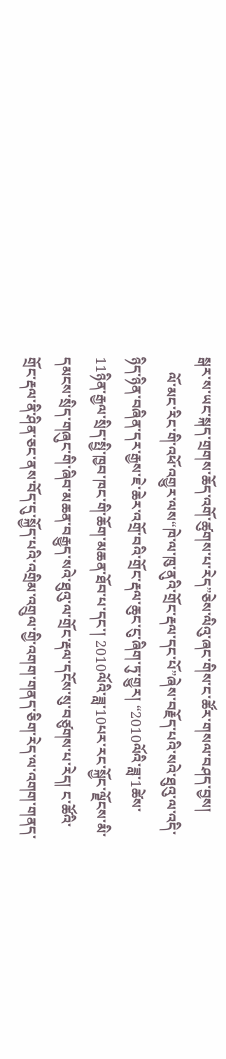སྒར་ས་ཡང་སྐད་གྲགས་ཆོད་འགོ་ཚུགས་པ་རེད”ཅེས་ལིའུ་ཞང་གིས་ང་ཚོར་གསལ་བཤད་བྱས།
    ལོ་མང་རིང་གི་འཕོ་འགྱུར་ལས“ཁེ་ལ་ཁུ་ནུའི་གྲོང་རྡལ་དང་པོ”ཞེས་བརྗོད་པའི་སའེ་ཐུའུ་ལ་འདི་ཉིད་ཉིན་བཞིན་དར་རྒྱས་ཇེ་ཆེར་འགྲོ་བའི་གྲོང་རྡལ་ཆུང་ངུ་ཞིག་ཏུ་གྱུར། “2010ལོའི་ཟླ་1ཚེས་11ཉིན་རྒྱལ་སྲིད་སྤྱི་ཁྱབ་ཁང་གི་ཆོག་མཆན་ཐོབ་པ་དང་། 2010ལོའི་ཟླ་10པར་རང་སྐྱོང་ལྗོངས་མི་དམངས་སྲིད་གཞུང་གི་ཞིབ་མཆན་བརྒྱུད་སའེ་ཐུའུ་ལ་གྲོང་རྡལ་དངོས་སུ་བཙུགས་པ་རེད། ང་ཚོའི་གྲོང་རྡལ་ནི་ཤིན་ཅང་ནས་བོད་དུ་སྐྱོད་པའི་འགྲིམ་འགྲུལ་གྱི་འགག་གནད་ཅིག་རེད་ལ་འགག་གནད་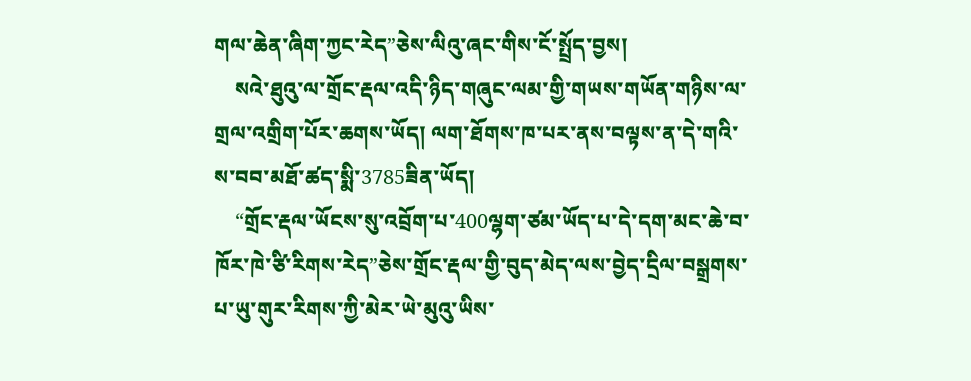གལ་ཆེན་ཞིག་ཀྱང་རེད”ཅེས་ལིའུ་ཞང་གིས་ངོ་སྤྲོད་བྱས།
    སའེ་ཐུའུ་ལ་གྲོང་རྡལ་འདི་ཉིད་གཞུང་ལམ་གྱི་གཡས་གཡོན་གཉིས་ལ་གྲལ་འགྲིག་པོར་ཆགས་ཡོད། ལག་ཐོགས་ཁ་པར་ནས་བལྟས་ན་དེ་གའི་ས་བབ་མཐོ་ཚད་སྨི་3785ཟིན་ཡོད།
    “གྲོང་རྡལ་ཡོངས་སུ་འབྲོག་པ་400ལྷག་ཙམ་ཡོད་པ་དེ་དག་མང་ཆེ་བ་ཁོར་ཁེ་ཙི་རིགས་རེད”ཅེས་གྲོང་རྡལ་གྱི་བུད་མེད་ལས་བྱེད་དྲིལ་བསྒྲགས་པ་ཡུ་གུར་རིགས་ཀྱི་མེར་ཡེ་མུའུ་ཡིས་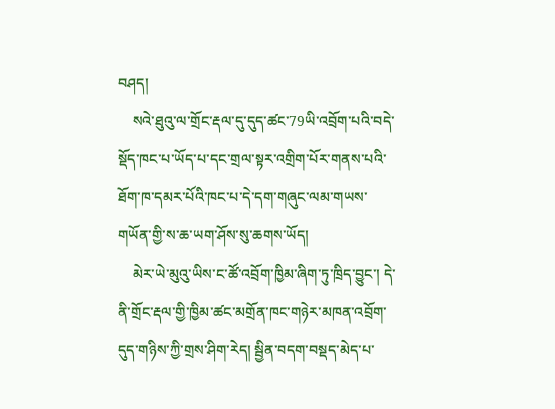བཤད།
    སའེ་ཐུའུ་ལ་གྲོང་རྡལ་དུ་དུད་ཚང་79ཡི་འབྲོག་པའི་བདེ་སྡོད་ཁང་པ་ཡོད་པ་དང་གྲལ་སྟར་འགྲིག་པོར་གནས་པའི་ཐོག་ཁ་དམར་པོའི་ཁང་པ་དེ་དག་གཞུང་ལམ་གཡས་གཡོན་གྱི་ས་ཆ་ཡག་ཤོས་སུ་ཆགས་ཡོད།
    མེར་ཡེ་མུའུ་ཡིས་ང་ཚོ་འབྲོག་ཁྱིམ་ཞིག་ཏུ་ཁྲིད་བྱུང་། དེ་ནི་གྲོང་རྡལ་གྱི་ཁྱིམ་ཚང་མགྲོན་ཁང་གཉེར་མཁན་འབྲོག་དུད་གཉིས་ཀྱི་གྲས་ཤིག་རེད། སྦྱིན་བདག་བསྡད་མེད་པ་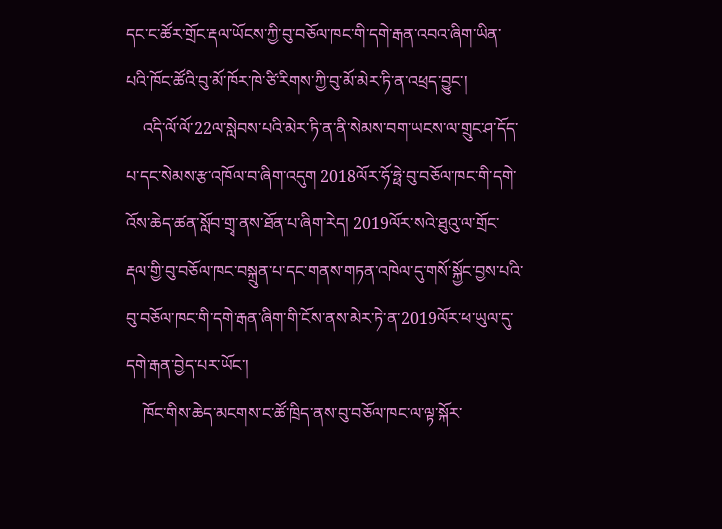དང་ང་ཚོར་གྲོང་རྡལ་ཡོངས་ཀྱི་བུ་བཅོལ་ཁང་གི་དགེ་རྒན་འབའ་ཞིག་ཡིན་པའི་ཁོང་ཚོའི་བུ་མོ་ཁོར་ཁེ་ཙི་རིགས་ཀྱི་བུ་མོ་མེར་ཏི་ན་འཕྲད་བྱུང་།
    འདི་ལོ་ལོ་22ལ་སླེབས་པའི་མེར་ཏི་ན་ནི་སེམས་བག་ཡངས་ལ་གྲུང་ཤ་དོད་པ་དང་སེམས་རྩ་འཁོལ་བ་ཞིག་འདུག 2018ལོར་ཧོ་ཧྥེ་བུ་བཅོལ་ཁང་གི་དགེ་འོས་ཆེད་ཚན་སློབ་གྲྭ་ནས་ཐོན་པ་ཞིག་རེད། 2019ལོར་སའེ་ཐུའུ་ལ་གྲོང་རྡལ་གྱི་བུ་བཅོལ་ཁང་བསྐྲུན་པ་དང་གནས་གཏན་འཁེལ་དུ་གསོ་སྐྱོང་བྱས་པའི་བུ་བཅོལ་ཁང་གི་དགེ་རྒན་ཞིག་གི་ངོས་ནས་མེར་ཏེ་ན་2019ལོར་ཕ་ཡུལ་དུ་དགེ་རྒན་བྱེད་པར་ཡོང་།
    ཁོང་གིས་ཆེད་མངགས་ང་ཚོ་ཁྲིད་ནས་བུ་བཅོལ་ཁང་ལ་ལྟ་སྐོར་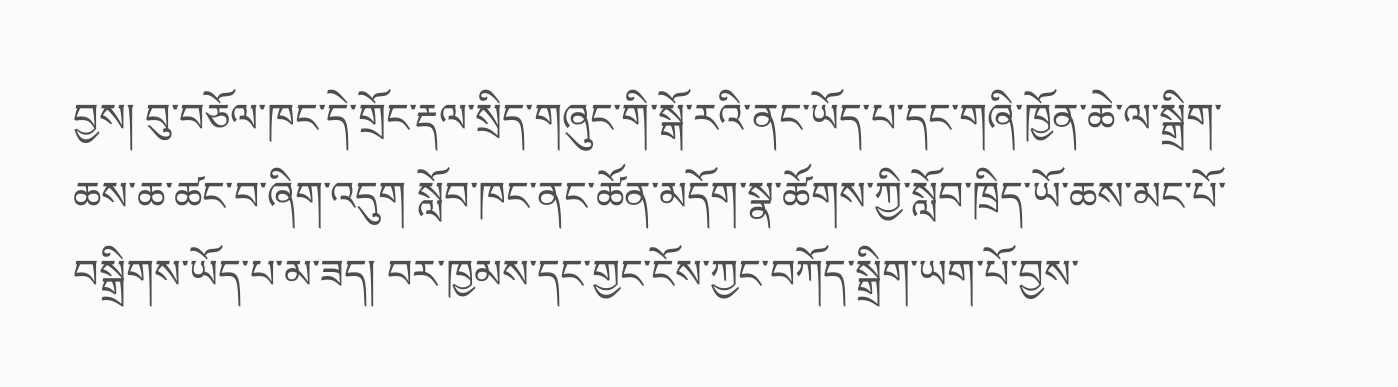བྱས། བུ་བཅོལ་ཁང་དེ་གྲོང་རྡལ་སྲིད་གཞུང་གི་སྒོ་རའི་ནང་ཡོད་པ་དང་གཞི་ཁྱོན་ཆེ་ལ་སྒྲིག་ཆས་ཆ་ཚང་བ་ཞིག་འདུག སློབ་ཁང་ནང་ཚོན་མདོག་སྣ་ཚོགས་ཀྱི་སློབ་ཁྲིད་ཡོ་ཆས་མང་པོ་བསྒྲིགས་ཡོད་པ་མ་ཟད། བར་ཁྱམས་དང་གྱང་ངོས་ཀྱང་བཀོད་སྒྲིག་ཡག་པོ་བྱས་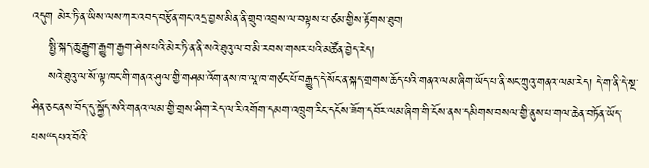འདུག མེར་ཏི་ན་ཡིས་ལས་ཀར་འབད་བརྩོན་གང་འདྲ་བྱས་མིན་ནི་གྲུབ་འབྲས་ལ་བལྟས་པ་ཙམ་གྱིས་རྟོགས་ཐུབ།
    སྤྱི་སྐད་ཆུ་རྒྱུག་རྒྱུག་རྒྱག་ཤེས་པའི་མེར་ཏི་ན་ནི་སའེ་ཐུའུ་ལ་བ་མི་རབས་གསར་པའི་མཚོན་བྱེད་རེད།
    སའེ་ཐུའུ་ལ་སོ་ལྟ་ཁང་གི་གནའ་ཤུལ་གྱི་གཤམ་འོག་ནས་ཁ་ལཱ་ཁ་གཙང་པོ་བརྒྱུད་དེ་སོང་ན་སྐད་གྲགས་ཆོད་པའི་གནའ་ལམ་ཞིག་ཡོད་པ་ནི་སང་ཀྲུའུ་གནའ་ལམ་རེད། དེ་ག་ནི་དེ་སྔ་ཤིན་ཅང་ནས་བོད་དུ་སྐྱོད་སའི་གནའ་ལམ་གྱི་གྲས་ཤིག་རེད་ལ་རི་འགོག་དམག་འཁྲུག་རིང་དངོས་ཟོག་དབོར་ལམ་ཞིག་གི་ངོས་ནས་དམིགས་བསལ་གྱི་ནུས་པ་གལ་ཆེན་བཏོན་ཡོད་པས“དཔའ་བོའི་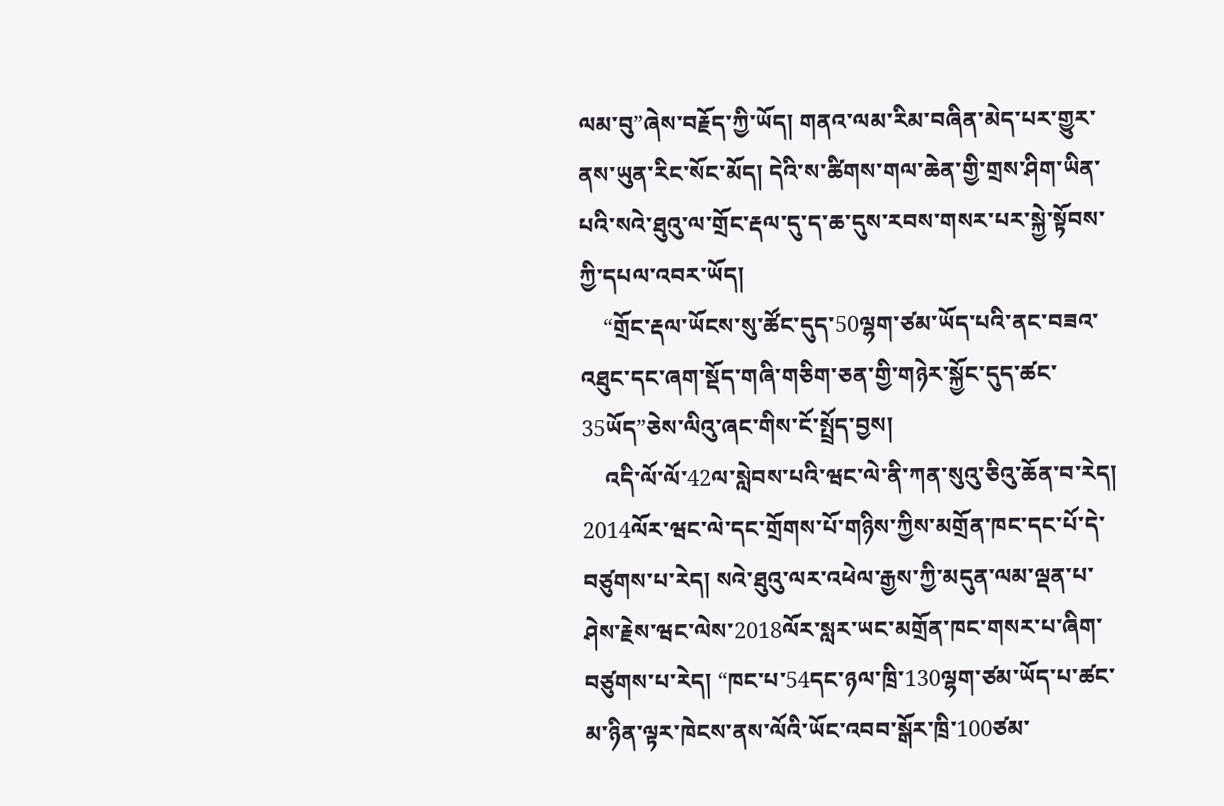ལམ་བུ”ཞེས་བརྗོད་ཀྱི་ཡོད། གནའ་ལམ་རིམ་བཞིན་མེད་པར་གྱུར་ནས་ཡུན་རིང་སོང་མོད། དེའི་ས་ཚིགས་གལ་ཆེན་གྱི་གྲས་ཤིག་ཡིན་པའི་སའེ་ཐུའུ་ལ་གྲོང་རྡལ་དུ་ད་ཆ་དུས་རབས་གསར་པར་སྐྱེ་སྟོབས་ཀྱི་དཔལ་འབར་ཡོད།
    “གྲོང་རྡལ་ཡོངས་སུ་ཚོང་དུད་50ལྷག་ཙམ་ཡོད་པའི་ནང་བཟའ་འཐུང་དང་ཞག་སྡོད་གཞི་གཅིག་ཅན་གྱི་གཉེར་སྐྱོང་དུད་ཚང་35ཡོད”ཅེས་ལིའུ་ཞང་གིས་ངོ་སྤྲོད་བྱས།
    འདི་ལོ་ལོ་42ལ་སླེབས་པའི་ཝང་ལེ་ནི་ཀན་སུའུ་ཅིའུ་ཆོན་བ་རེད། 2014ལོར་ཝང་ལེ་དང་གྲོགས་པོ་གཉིས་ཀྱིས་མགྲོན་ཁང་དང་པོ་དེ་བཙུགས་པ་རེད། སའེ་ཐུའུ་ལར་འཕེལ་རྒྱས་ཀྱི་མདུན་ལམ་ལྡན་པ་ཤེས་རྗེས་ཝང་ལེས་2018ལོར་སླར་ཡང་མགྲོན་ཁང་གསར་པ་ཞིག་བཙུགས་པ་རེད། “ཁང་པ་54དང་ཉལ་ཁྲི་130ལྷག་ཙམ་ཡོད་པ་ཚང་མ་ཉིན་ལྟར་ཁེངས་ནས་ལོའི་ཡོང་འབབ་སྒོར་ཁྲི་100ཙམ་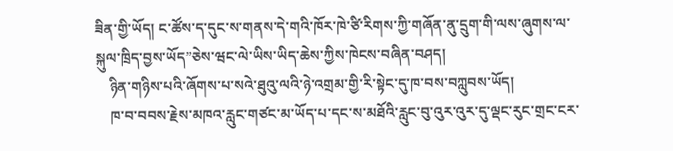ཟིན་གྱི་ཡོད། ང་ཚོས་ད་དུང་ས་གནས་དེ་གའི་ཁོར་ཁེ་ཙི་རིགས་ཀྱི་གཞོན་ནུ་དྲུག་གི་ལས་ཞུགས་ལ་སྐུལ་ཁྲིད་བྱས་ཡོད”ཅེས་ཝང་ལེ་ཡིས་ཡིད་ཆེས་ཀྱིས་ཁེངས་བཞིན་བཤད།
    ཉིན་གཉིས་པའི་ཞོགས་པ་སའེ་ཐུའུ་ལའི་ཉེ་འགྲམ་གྱི་རི་སྟེང་དུ་ཁ་བས་བཀླུབས་ཡོད།
    ཁ་བ་བབས་རྗེས་མཁའ་རླུང་གཙང་མ་ཡོད་པ་དང་ས་མཐོའི་རླུང་བུ་འུར་འུར་དུ་ལྡང་རུང་གྲང་ངར་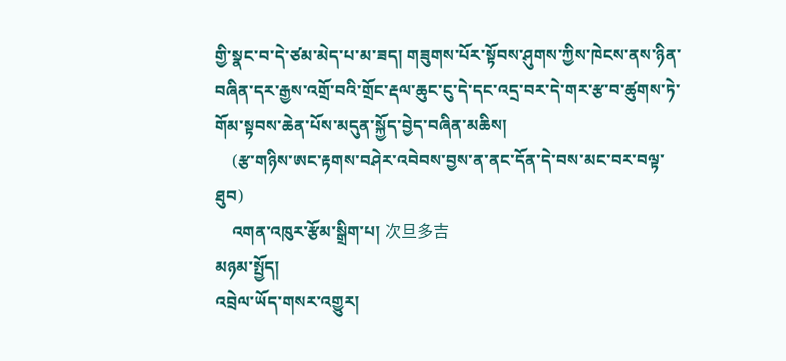གྱི་སྣང་བ་དེ་ཙམ་མེད་པ་མ་ཟད། གཟུགས་པོར་སྟོབས་ཤུགས་ཀྱིས་ཁེངས་ནས་ཉིན་བཞིན་དར་རྒྱས་འགྲོ་བའི་གྲོང་རྡལ་ཆུང་ངུ་དེ་དང་འདྲ་བར་དེ་གར་རྩ་བ་ཚུགས་ཏེ་གོམ་སྟབས་ཆེན་པོས་མདུན་སྐྱོད་བྱེད་བཞིན་མཆིས།
    (རྩ་གཉིས་ཨང་རྟགས་བཤེར་འབེབས་བྱས་ན་ནང་དོན་དེ་བས་མང་བར་བལྟ་ཐུབ)
    འགན་འཁུར་རྩོམ་སྒྲིག་པ། 次旦多吉
མཉམ་སྤྱོད།
འབྲེལ་ཡོད་གསར་འགྱུར།